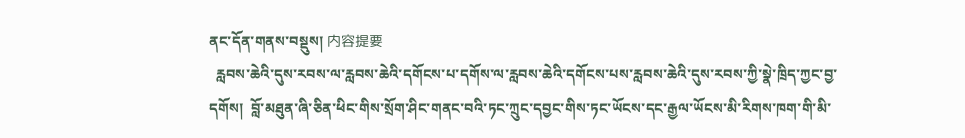ནང་དོན་གནས་བསྡུས། 内容提要
  རླབས་ཆེའི་དུས་རབས་ལ་རླབས་ཆེའི་དགོངས་པ་དགོས་ལ་རླབས་ཆེའི་དགོངས་པས་རླབས་ཆེའི་དུས་རབས་ཀྱི་སྣེ་ཁྲིད་ཀྱང་བྱ་དགོས།  བློ་མཐུན་ཞི་ཅིན་ཕིང་གིས་སྲོག་ཤིང་གནང་བའི་ཏང་ཀྲུང་དབྱང་གིས་ཏང་ཡོངས་དང་རྒྱལ་ཡོངས་མི་རིགས་ཁག་གི་མི་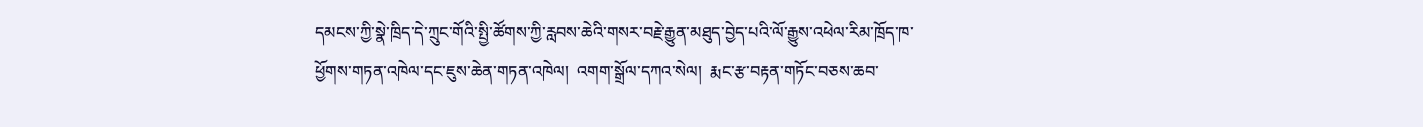དམངས་ཀྱི་སྣེ་ཁྲིད་དེ་ཀྲུང་གོའི་སྤྱི་ཚོགས་ཀྱི་རླབས་ཆེའི་གསར་བརྗེ་རྒྱུན་མཐུད་བྱེད་པའི་ལོ་རྒྱུས་འཕེལ་རིམ་ཁྲོད་ཁ་ཕྱོགས་གཏན་འཁེལ་དང་ཇུས་ཆེན་གཏན་འཁེལ།  འགག་སྒྲོལ་དཀའ་སེལ།  རྨང་རྩ་བརྟན་གཏོང་བཅས་ཆབ་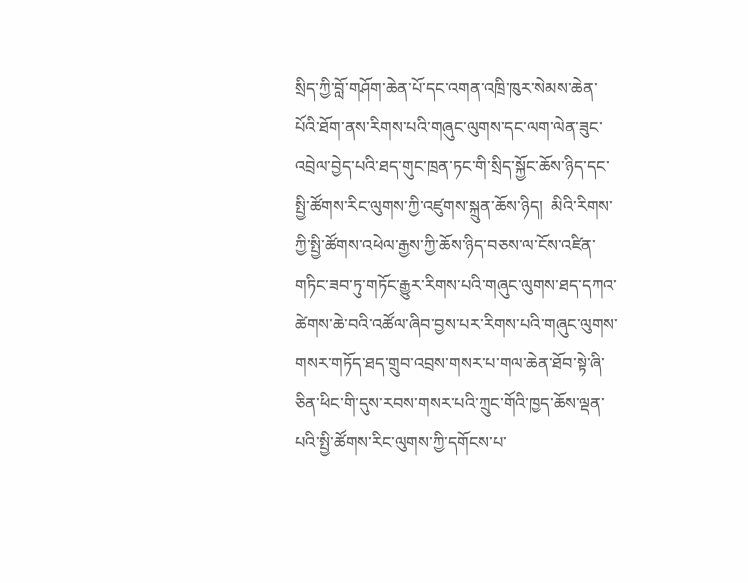སྲིད་ཀྱི་བློ་གཤོག་ཆེན་པོ་དང་འགན་འཁྲི་ཁུར་སེམས་ཆེན་པོའི་ཐོག་ནས་རིགས་པའི་གཞུང་ལུགས་དང་ལག་ལེན་ཟུང་འབྲེལ་བྱེད་པའི་ཐད་གུང་ཁྲན་ཏང་གི་སྲིད་སྐྱོང་ཆོས་ཉིད་དང་སྤྱི་ཚོགས་རིང་ལུགས་ཀྱི་འཛུགས་སྐྲུན་ཆོས་ཉིད།  མིའི་རིགས་ཀྱི་སྤྱི་ཚོགས་འཕེལ་རྒྱས་ཀྱི་ཆོས་ཉིད་བཅས་ལ་ངོས་འཛིན་གཏིང་ཟབ་ཏུ་གཏོང་རྒྱུར་རིགས་པའི་གཞུང་ལུགས་ཐད་དཀའ་ཚེགས་ཆེ་བའི་འཚོལ་ཞིབ་བྱས་པར་རིགས་པའི་གཞུང་ལུགས་གསར་གཏོད་ཐད་གྲུབ་འབྲས་གསར་པ་གལ་ཆེན་ཐོབ་སྟེ་ཞི་ཅིན་ཕིང་གི་དུས་རབས་གསར་པའི་ཀྲུང་གོའི་ཁྱད་ཆོས་ལྡན་པའི་སྤྱི་ཚོགས་རིང་ལུགས་ཀྱི་དགོངས་པ་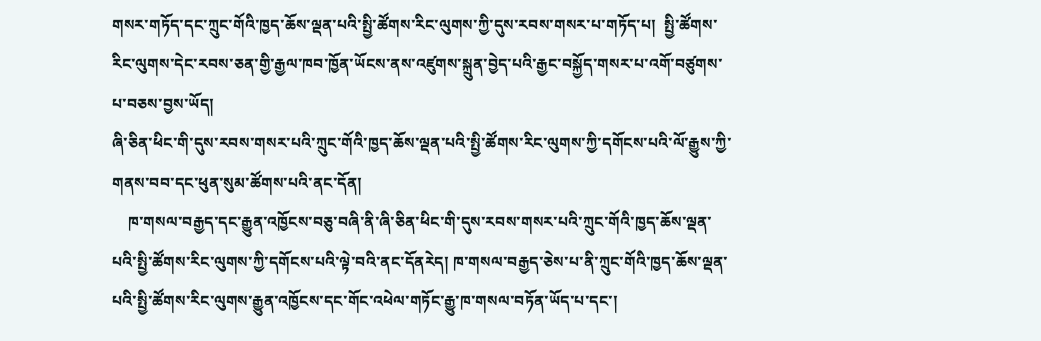གསར་གཏོད་དང་ཀྲུང་གོའི་ཁྱད་ཆོས་ལྡན་པའི་སྤྱི་ཚོགས་རིང་ལུགས་ཀྱི་དུས་རབས་གསར་པ་གཏོད་པ།  སྤྱི་ཚོགས་རིང་ལུགས་དེང་རབས་ཅན་གྱི་རྒྱལ་ཁབ་ཁྱོན་ཡོངས་ནས་འཛུགས་སྐྲུན་བྱེད་པའི་རྒྱང་བསྐྱོད་གསར་པ་འགོ་བཙུགས་པ་བཅས་བྱས་ཡོད།
ཞི་ཅིན་ཕིང་གི་དུས་རབས་གསར་པའི་ཀྲུང་གོའི་ཁྱད་ཆོས་ལྡན་པའི་སྤྱི་ཚོགས་རིང་ལུགས་ཀྱི་དགོངས་པའི་ལོ་རྒྱུས་ཀྱི་གནས་བབ་དང་ཕུན་སུམ་ཚོགས་པའི་ནང་དོན།
    ཁ་གསལ་བརྒྱད་དང་རྒྱུན་འཁྱོངས་བཅུ་བཞི་ནི་ཞི་ཅིན་ཕིང་གི་དུས་རབས་གསར་པའི་ཀྲུང་གོའི་ཁྱད་ཆོས་ལྡན་པའི་སྤྱི་ཚོགས་རིང་ལུགས་ཀྱི་དགོངས་པའི་ལྟེ་བའི་ནང་དོནརེད། ཁ་གསལ་བརྒྱད་ཅེས་པ་ནི་ཀྲུང་གོའི་ཁྱད་ཆོས་ལྡན་པའི་སྤྱི་ཚོགས་རིང་ལུགས་རྒྱུན་འཁྱོངས་དང་གོང་འཕེལ་གཏོང་རྒྱུ་ཁ་གསལ་བཏོན་ཡོད་པ་དང་།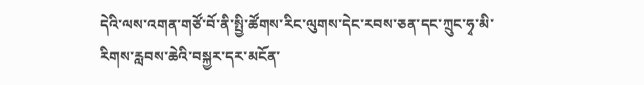དེའི་ལས་འགན་གཙོ་བོ་ནི་སྤྱི་ཚོགས་རིང་ལུགས་དེང་རབས་ཅན་དང་ཀྲུང་ཧྭ་མི་རིགས་རླབས་ཆེའི་བསྐྱར་དར་མངོན་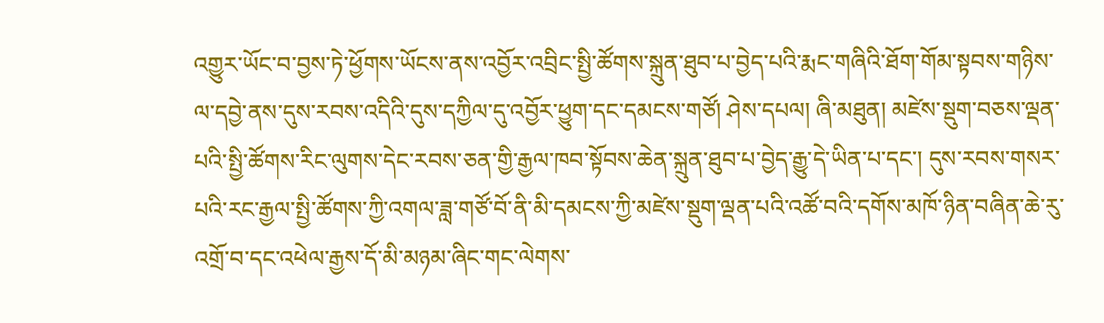འགྱུར་ཡོང་བ་བྱས་ཏེ་ཕྱོགས་ཡོངས་ནས་འབྱོར་འབྲིང་སྤྱི་ཚོགས་སྐྲུན་ཐུབ་པ་བྱེད་པའི་རྨང་གཞིའི་ཐོག་གོམ་སྟབས་གཉིས་ལ་དབྱེ་ནས་དུས་རབས་འདིའི་དུས་དཀྱིལ་དུ་འབྱོར་ཕྱུག་དང་དམངས་གཙོ། ཤེས་དཔལ། ཞི་མཐུན། མཛེས་སྡུག་བཅས་ལྡན་པའི་སྤྱི་ཚོགས་རིང་ལུགས་དེང་རབས་ཅན་གྱི་རྒྱལ་ཁབ་སྟོབས་ཆེན་སྐྲུན་ཐུབ་པ་བྱེད་རྒྱུ་དེ་ཡིན་པ་དང་། དུས་རབས་གསར་པའི་རང་རྒྱལ་སྤྱི་ཚོགས་ཀྱི་འགལ་ཟླ་གཙོ་བོ་ནི་མི་དམངས་ཀྱི་མཛེས་སྡུག་ལྡན་པའི་འཚོ་བའི་དགོས་མཁོ་ཉིན་བཞིན་ཆེ་རུ་འགྲོ་བ་དང་འཕེལ་རྒྱས་དོ་མི་མཉམ་ཞིང་གང་ལེགས་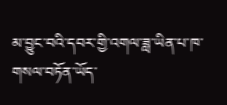མ་བྱུང་བའི་དབར་གྱི་འགལ་ཟླ་ཡིན་པ་ཁ་གསལ་བཏོན་ཡོད་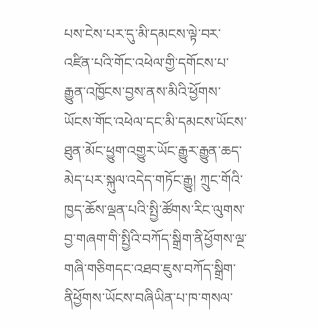པས་ངེས་པར་དུ་མི་དམངས་ལྟེ་བར་འཛིན་པའི་གོང་འཕེལ་གྱི་དགོངས་པ་རྒྱུན་འཁྱོངས་བྱས་ནས་མིའི་ཕྱོགས་ཡོངས་གོང་འཕེལ་དང་མི་དམངས་ཡོངས་ཐུན་མོང་ཕྱུག་འགྱུར་ཡོང་རྒྱུར་རྒྱུན་ཆད་མེད་པར་སྐུལ་འདེད་གཏོང་རྒྱུ། ཀྲུང་གོའི་ཁྱད་ཆོས་ལྡན་པའི་སྤྱི་ཚོགས་རིང་ལུགས་བྱ་གཞག་གི་སྤྱིའི་བཀོད་སྒྲིག་ནིཕྱོགས་ལྔ་གཞི་གཅིགདང་འཐབ་ཇུས་བཀོད་སྒྲིག་ནིཕྱོགས་ཡོངས་བཞིཡིན་པ་ཁ་གསལ་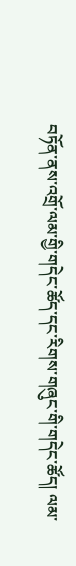བཏོན་ནས་འགྲོ་ལམ་གྱི་གདེང་ཚོད་དང་རིགས་གཞུང་གི་གདེང་ཚོད། ལམ་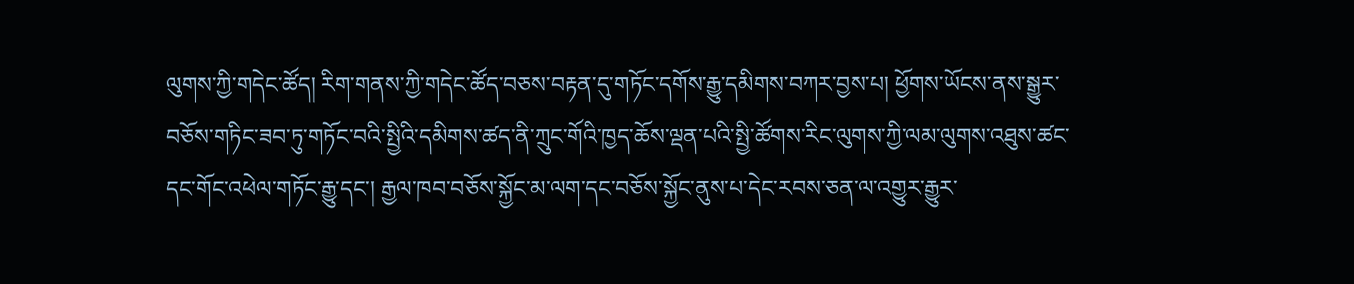ལུགས་ཀྱི་གདེང་ཚོད། རིག་གནས་ཀྱི་གདེང་ཚོད་བཅས་བརྟན་དུ་གཏོང་དགོས་རྒྱུ་དམིགས་བཀར་བྱས་པ། ཕྱོགས་ཡོངས་ནས་སྒྱུར་བཅོས་གཏིང་ཟབ་ཏུ་གཏོང་བའི་སྤྱིའི་དམིགས་ཚད་ནི་ཀྲུང་གོའི་ཁྱད་ཆོས་ལྡན་པའི་སྤྱི་ཚོགས་རིང་ལུགས་ཀྱི་ལམ་ལུགས་འཐུས་ཚང་དང་གོང་འཕེལ་གཏོང་རྒྱུ་དང་། རྒྱལ་ཁབ་བཅོས་སྐྱོང་མ་ལག་དང་བཅོས་སྐྱོང་ནུས་པ་དེང་རབས་ཅན་ལ་འགྱུར་རྒྱུར་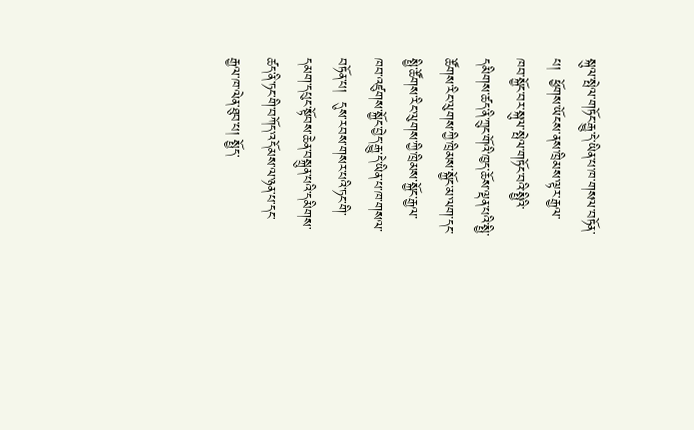སྐུལ་སྤེལ་གཏོང་རྒྱུ་དེ་ཡིན་པ་ཁ་གསལ་བཏོན་པ།  ཕྱོགས་ཡོངས་ནས་ཁྲིམས་ལྟར་རྒྱལ་ཁབ་སྐྱོང་བར་སྐུལ་སྤེལ་གཏོང་བའི་སྤྱིའི་དམིགས་ཚད་ནི་ཀྲུང་གོའི་ཁྱད་ཆོས་ལྡན་པའི་སྤྱི་ཚོགས་རིང་ལུགས་ཀྱི་ཁྲིམས་སྐྱོང་མ་ལག་དང་སྤྱི་ཚོགས་རིང་ལུགས་ཀྱི་ཁྲིམས་སྐྱོང་རྒྱལ་ཁབ་འཛུགས་སྐྱོང་བྱེད་རྒྱུ་དེ་ཡིན་པ་ཁ་གསལ་བཏོན་པ།  དུས་རབས་གསར་པའི་ཏང་གི་དམག་དཔུང་སྟོབས་ཆེན་བསྐྲུན་པའི་དམིགས་ཚད་ནི་ཏང་གི་བཀོད་འདོམས་ལ་ཉན་པ་དང་རྒྱལ་ཁ་ལེན་ཐུབ་པ། སྤྱོད་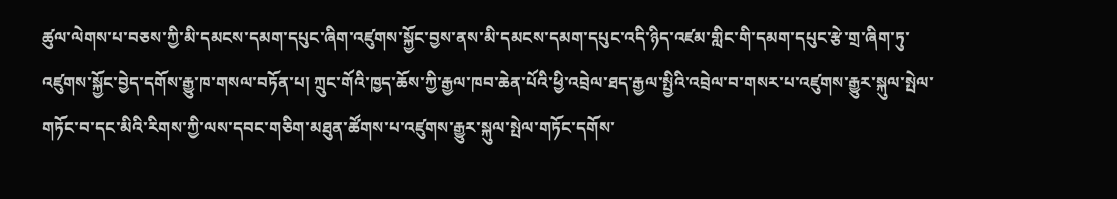ཚུལ་ལེགས་པ་བཅས་ཀྱི་མི་དམངས་དམག་དཔུང་ཞིག་འཛུགས་སྐྱོང་བྱས་ནས་མི་དམངས་དམག་དཔུང་འདི་ཉིད་འཛམ་གླིང་གི་དམག་དཔུང་རྩེ་གྲ་ཞིག་ཏུ་འཛུགས་སྐྱོང་བྱེད་དགོས་རྒྱུ་ཁ་གསལ་བཏོན་པ། ཀྲུང་གོའི་ཁྱད་ཆོས་ཀྱི་རྒྱལ་ཁབ་ཆེན་པོའི་ཕྱི་འབྲེལ་ཐད་རྒྱལ་སྤྱིའི་འབྲེལ་བ་གསར་པ་འཛུགས་རྒྱུར་སྐུལ་སྤེལ་གཏོང་བ་དང་མིའི་རིགས་ཀྱི་ལས་དབང་གཅིག་མཐུན་ཚོགས་པ་འཛུགས་རྒྱུར་སྐུལ་སྤེལ་གཏོང་དགོས་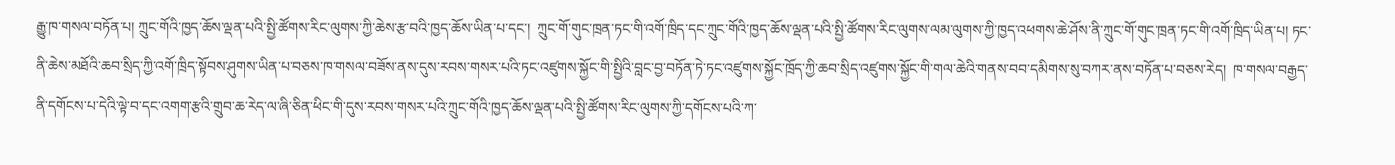རྒྱུ་ཁ་གསལ་བཏོན་པ། ཀྲུང་གོའི་ཁྱད་ཆོས་ལྡན་པའི་སྤྱི་ཚོགས་རིང་ལུགས་ཀྱི་ཆེས་རྩ་བའི་ཁྱད་ཆོས་ཡིན་པ་དང་།  ཀྲུང་གོ་གུང་ཁྲན་ཏང་གི་འགོ་ཁྲིད་དང་ཀྲུང་གོའི་ཁྱད་ཆོས་ལྡན་པའི་སྤྱི་ཚོགས་རིང་ལུགས་ལམ་ལུགས་ཀྱི་ཁྱད་འཕགས་ཆེ་ཤོས་ནི་ཀྲུང་གོ་གུང་ཁྲན་ཏང་གི་འགོ་ཁྲིད་ཡིན་པ། ཏང་ནི་ཆེས་མཐོའི་ཆབ་སྲིད་ཀྱི་འགོ་ཁྲིད་སྟོབས་ཤུགས་ཡིན་པ་བཅས་ཁ་གསལ་བཟོས་ནས་དུས་རབས་གསར་པའི་ཏང་འཛུགས་སྐྱོང་གི་སྤྱིའི་བླང་བྱ་བཏོན་ཏེ་ཏང་འཛུགས་སྐྱོང་ཁྲོད་ཀྱི་ཆབ་སྲིད་འཛུགས་སྐྱོང་གི་གལ་ཆེའི་གནས་བབ་དམིགས་སུ་བཀར་ནས་བཏོན་པ་བཅས་རེད།  ཁ་གསལ་བརྒྱད་ནི་དགོངས་པ་དེའི་ལྟེ་བ་དང་འགག་རྩའི་གྲུབ་ཆ་རེད་ལ་ཞི་ཅིན་ཕིང་གི་དུས་རབས་གསར་པའི་ཀྲུང་གོའི་ཁྱད་ཆོས་ལྡན་པའི་སྤྱི་ཚོགས་རིང་ལུགས་ཀྱི་དགོངས་པའི་ཀ་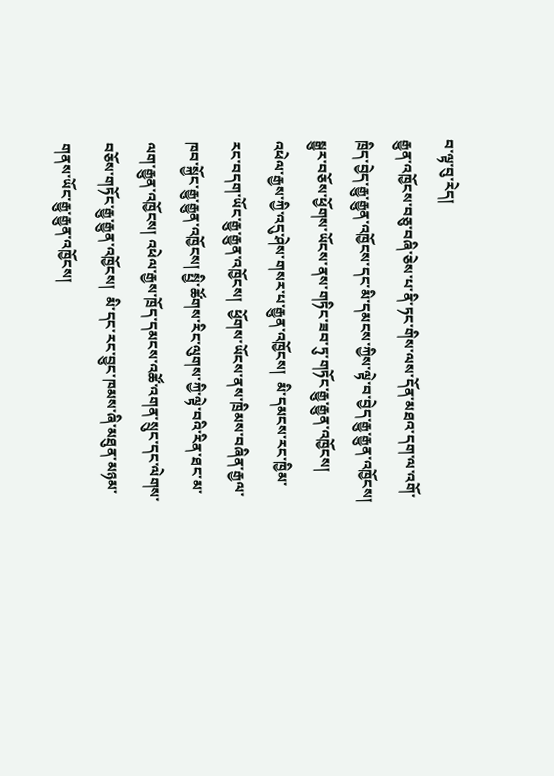བ་ལྟ་བུ་རེད།
རྒྱུན་འཁྱོངས་བཅུ་བཞི་ཅེས་པ་ནི་ཏང་གིས་ལས་དོན་མཐའ་དག་ལ་འགོ་ཁྲིད་བྱེད་རྒྱུ་རྒྱུན་འཁྱོངས་དང་མི་དམངས་ཀྱིས་ལྟེ་བ་བྱེད་རྒྱུ་རྒྱུན་འཁྱོངས།   སྒྱུར་བཅོས་ཕྱོགས་ཡོངས་ནས་གཏིང་ཟབ་ཏུ་གཏོང་རྒྱུ་རྒྱུན་འཁྱོངས།  འཕེལ་རྒྱས་ཀྱི་འདུ་ཤེས་གསར་པ་རྒྱུན་འཁྱོངས།  མི་དམངས་རང་ཁྱིམ་རང་བདག་ཡོང་རྒྱུ་རྒྱུན་འཁྱོངས།  ཕྱོགས་ཡོངས་ནས་ཁྲིམས་བཞིན་རྒྱལ་ཁབ་སྐྱོང་རྒྱུ་རྒྱུན་འཁྱོངས། སྤྱི་ཚོགས་རིང་ལུགས་ཀྱི་ལྟེ་བའི་རིན་ཐང་མ་ལག་རྒྱུན་འཁྱོངས། འཕེལ་རྒྱས་ཁྲོད་དམངས་འཚོ་འགན་སྲུང་དང་ལེགས་བཅོས་གཏོང་རྒྱུ་རྒྱུན་འཁྱོངས།  མི་དང་རང་བྱུང་ཁམས་ཞི་མཐུན་མཉམ་གནས་ཡོང་རྒྱུ་རྒྱུན་འཁྱོངས།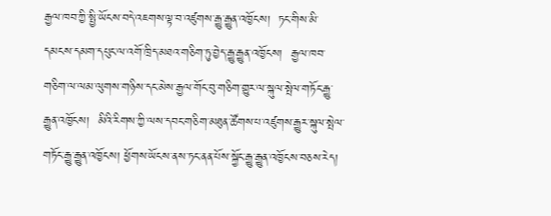རྒྱལ་ཁབ་ཀྱི་སྤྱི་ཡོངས་བདེ་འཇགས་ལྟ་བ་འཛུགས་རྒྱུ་རྒྱུན་འཁྱོངས།  ཏང་གིས་མི་དམངས་དམག་དཔུང་ལ་འགོ་ཁྲིད་མཐའ་གཅིག་ཏུ་བྱེད་རྒྱུ་རྒྱུན་འཁྱོངས།  རྒྱལ་ཁབ་གཅིག་ལ་ལམ་ལུགས་གཉིས་དང་མེས་རྒྱལ་གོང་བུ་གཅིག་གྱུར་ལ་སྐུལ་སྤེལ་གཏོང་རྒྱུ་རྒྱུན་འཁྱོངས།  མིའི་རིགས་ཀྱི་ལས་དབང་གཅིག་མཐུན་ཚོགས་པ་འཛུགས་རྒྱུར་སྐུལ་སྤེལ་གཏོང་རྒྱུ་རྒྱུན་འཁྱོངས། ཕྱོགས་ཡོངས་ནས་ཏང་ནན་པོས་སྐྱོང་རྒྱུ་རྒྱུན་འཁྱོངས་བཅས་རེད།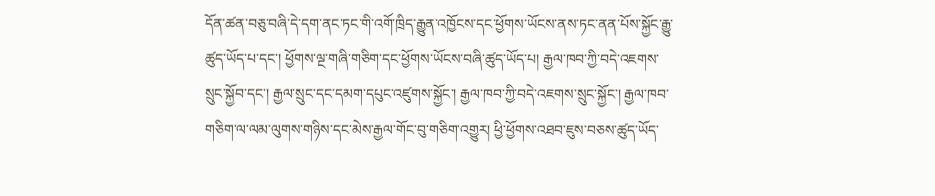དོན་ཚན་བཅུ་བཞི་དེ་དག་ནང་ཏང་གི་འགོ་ཁྲིད་རྒྱུན་འཁྱོངས་དང་ཕྱོགས་ཡོངས་ནས་ཏང་ནན་པོས་སྐྱོང་རྒྱུ་ཚུད་ཡོད་པ་དང་། ཕྱོགས་ལྔ་གཞི་གཅིག་དང་ཕྱོགས་ཡོངས་བཞི་ཚུད་ཡོད་པ། རྒྱལ་ཁབ་ཀྱི་བདེ་འཇགས་སྲུང་སྐྱོབ་དང་། རྒྱལ་སྲུང་དང་དམག་དཔུང་འཛུགས་སྐྱོང་། རྒྱལ་ཁབ་ཀྱི་བདེ་འཇགས་སྲུང་སྐྱོང་། རྒྱལ་ཁབ་གཅིག་ལ་ལམ་ལུགས་གཉིས་དང་མེས་རྒྱལ་གོང་བུ་གཅིག་འགྱུར། ཕྱི་ཕྱོགས་འཐབ་ཇུས་བཅས་ཚུད་ཡོད་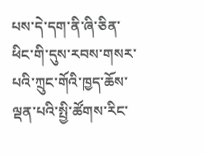པས་དེ་དག་ནི་ཞི་ཅིན་ཕིང་གི་དུས་རབས་གསར་པའི་ཀྲུང་གོའི་ཁྱད་ཆོས་ལྡན་པའི་སྤྱི་ཚོགས་རིང་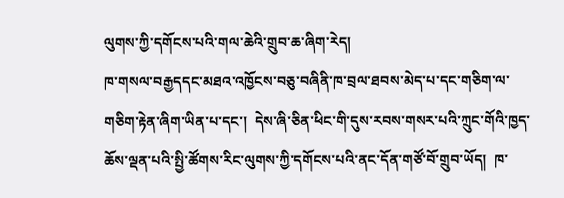ལུགས་ཀྱི་དགོངས་པའི་གལ་ཆེའི་གྲུབ་ཆ་ཞིག་རེད།
ཁ་གསལ་བརྒྱདདང་མཐའ་འཁྱོངས་བཅུ་བཞིནི་ཁ་བྲལ་ཐབས་མེད་པ་དང་གཅིག་ལ་གཅིག་རྟེན་ཞིག་ཡིན་པ་དང་།  དེས་ཞི་ཅིན་ཕིང་གི་དུས་རབས་གསར་པའི་ཀྲུང་གོའི་ཁྱད་ཆོས་ལྡན་པའི་སྤྱི་ཚོགས་རིང་ལུགས་ཀྱི་དགོངས་པའི་ནང་དོན་གཙོ་བོ་གྲུབ་ཡོད།  ཁ་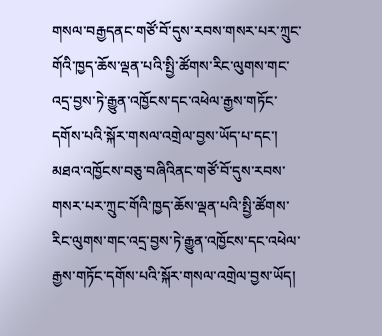གསལ་བརྒྱདནང་གཙོ་བོ་དུས་རབས་གསར་པར་ཀྲུང་གོའི་ཁྱད་ཆོས་ལྡན་པའི་སྤྱི་ཚོགས་རིང་ལུགས་གང་འདྲ་བྱས་ཏེ་རྒྱུན་འཁྱོངས་དང་འཕེལ་རྒྱས་གཏོང་དགོས་པའི་སྐོར་གསལ་འགྲེལ་བྱས་ཡོད་པ་དང་།   མཐའ་འཁྱོངས་བཅུ་བཞིའིནང་གཙོ་བོ་དུས་རབས་གསར་པར་ཀྲུང་གོའི་ཁྱད་ཆོས་ལྡན་པའི་སྤྱི་ཚོགས་རིང་ལུགས་གང་འདྲ་བྱས་ཏེ་རྒྱུན་འཁྱོངས་དང་འཕེལ་རྒྱས་གཏོང་དགོས་པའི་སྐོར་གསལ་འགྲེལ་བྱས་ཡོད།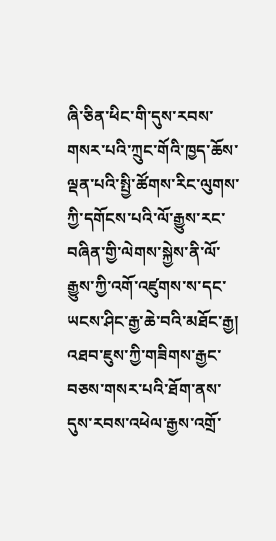ཞི་ཅིན་ཕིང་གི་དུས་རབས་གསར་པའི་ཀྲུང་གོའི་ཁྱད་ཆོས་ལྡན་པའི་སྤྱི་ཚོགས་རིང་ལུགས་ཀྱི་དགོངས་པའི་ལོ་རྒྱུས་རང་བཞིན་གྱི་ལེགས་སྐྱེས་ནི་ལོ་རྒྱུས་ཀྱི་འགོ་འཛུགས་ས་དང་ཡངས་ཤིང་རྒྱ་ཆེ་བའི་མཐོང་རྒྱ།  འཐབ་ཇུས་ཀྱི་གཟིགས་རྒྱང་བཅས་གསར་པའི་ཐོག་ནས་དུས་རབས་འཕེལ་རྒྱས་འགྲོ་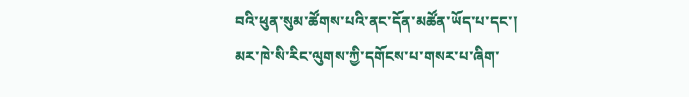བའི་ཕུན་སུམ་ཚོགས་པའི་ནང་དོན་མཚོན་ཡོད་པ་དང་།  མར་ཁེ་སི་རིང་ལུགས་ཀྱི་དགོངས་པ་གསར་པ་ཞིག་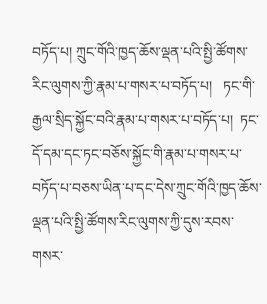བཏོད་པ། ཀྲུང་གོའི་ཁྱད་ཆོས་ལྡན་པའི་སྤྱི་ཚོགས་རིང་ལུགས་ཀྱི་རྣམ་པ་གསར་པ་བཏོད་པ།   ཏང་གི་རྒྱལ་སྲིད་སྐྱོང་བའི་རྣམ་པ་གསར་པ་བཏོད་པ།  ཏང་དོ་དམ་དང་ཏང་བཅོས་སྐྱོང་གི་རྣམ་པ་གསར་པ་བཏོད་པ་བཅས་ཡིན་པ་དང་དེས་ཀྲུང་གོའི་ཁྱད་ཆོས་ལྡན་པའི་སྤྱི་ཚོགས་རིང་ལུགས་ཀྱི་དུས་རབས་གསར་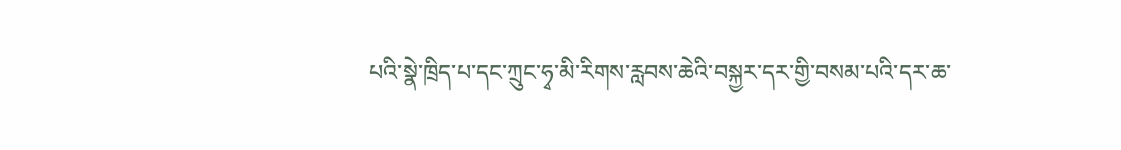པའི་སྣེ་ཁྲིད་པ་དང་ཀྲུང་ཧྭ་མི་རིགས་རླབས་ཆེའི་བསྐྱར་དར་གྱི་བསམ་པའི་དར་ཆ་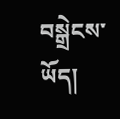བསྒྲེངས་ཡོད།